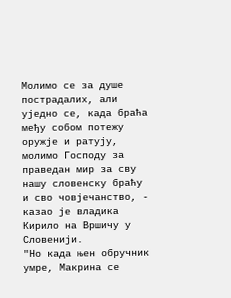Молимо се за душе пострадалих, али уједно се, када браћа међу собом потежу оружје и ратују, молимо Господу за праведан мир за сву нашу словенску браћу и сво човјечанство, - казао је владика Кирило на Вршичу у Словенији.
"Но када њен обручник умре, Макрина се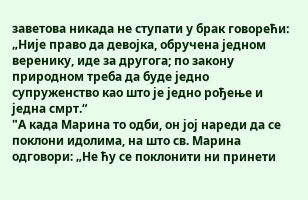заветова никада не ступати у брак говорећи: „Није право да девојка, обручена једном веренику, иде за другога; по закону природном треба да буде једно супруженство као што је једно рођење и једна смрт.“
"А када Марина то одби, он јој нареди да се поклони идолима, на што св. Марина одговори: „Не ћу се поклонити ни принети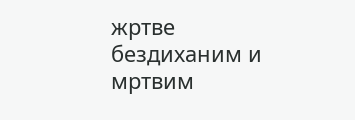жртве бездиханим и мртвим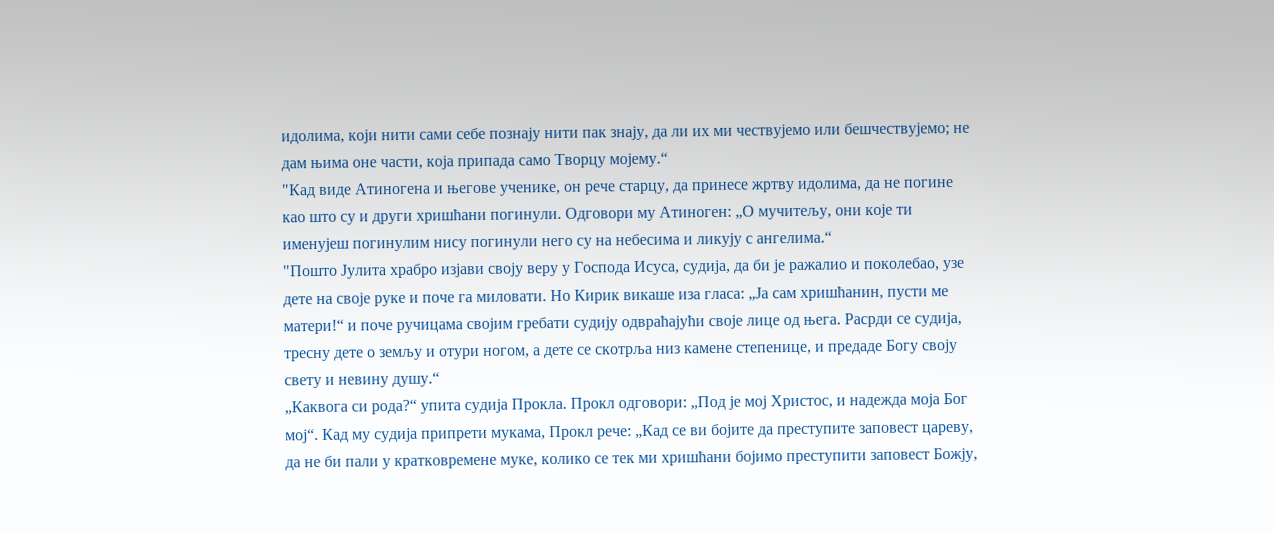идолима, који нити сами себе познају нити пак знају, да ли их ми чествујемо или бешчествујемо; не дам њима оне части, која припада само Творцу мојему.“
"Кад виде Атиногена и његове ученике, он рече старцу, да принесе жртву идолима, да не погине као што су и други хришћани погинули. Одговори му Атиноген: „О мучитељу, они које ти именујеш погинулим нису погинули него су на небесима и ликују с ангелима.“
"Пошто Јулита храбро изјави своју веру у Господа Исуса, судија, да би је ражалио и поколебао, узе дете на своје руке и поче га миловати. Но Кирик викаше иза гласа: „Ја сам хришћанин, пусти ме матери!“ и поче ручицама својим гребати судију одвраћајући своје лице од њега. Расрди се судија, тресну дете о земљу и отури ногом, а дете се скотрља низ камене степенице, и предаде Богу своју свету и невину душу.“
„Каквога си рода?“ упита судија Прокла. Прокл одговори: „Под је мој Христос, и надежда моја Бог мој“. Кад му судија припрети мукама, Прокл рече: „Кад се ви бојите да преступите заповест цареву, да не би пали у кратковремене муке, колико се тек ми хришћани бојимо преступити заповест Божју,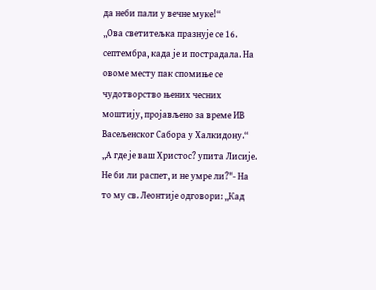да неби пали у вечне муке!“
„Ова светитељка празнује се 16. септембра, када је и пострадала. На овоме месту пак спомиње се чудотворство њених чесних моштију, пројављено за време ИВ Васељенског Сабора у Халкидону.“
„А где је ваш Христос? упита Лисије. Не би ли распет, и не умре ли?"- На то му св. Леонтије одговори: „Кад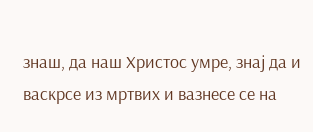знаш, да наш Христос умре, знај да и васкрсе из мртвих и вазнесе се на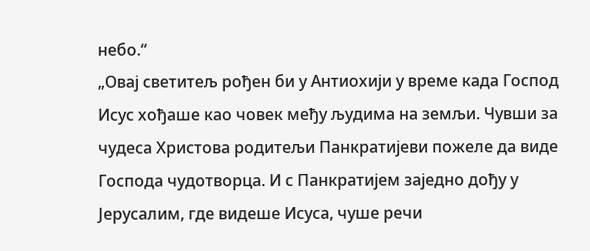небо.“
„Овај светитељ рођен би у Антиохији у време када Господ Исус хођаше као човек међу људима на земљи. Чувши за чудеса Христова родитељи Панкратијеви пожеле да виде Господа чудотворца. И с Панкратијем заједно дођу у Јерусалим, где видеше Исуса, чуше речи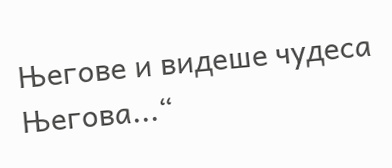Његове и видеше чудеса Његова...“